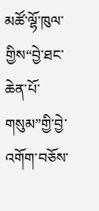མཚོ་ལྷོ་ཁུལ་གྱིས“བྱེ་ཐང་ཆེན་པོ་གསུམ”གྱི་བྱེ་འགོག་བཅོས་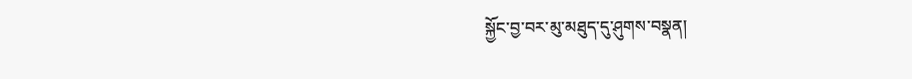སྐྱོང་བྱ་བར་མུ་མཐུད་དུ་ཤུགས་བསྣན།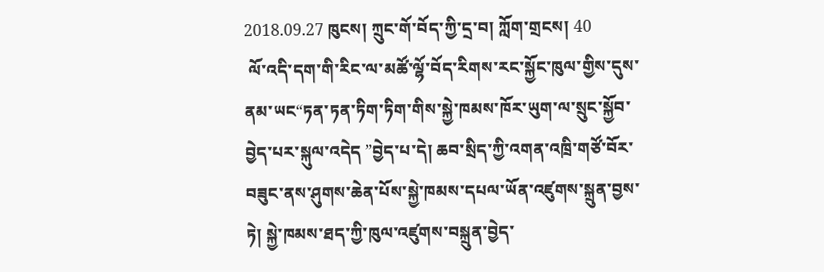2018.09.27 ཁུངས། ཀྲུང་གོ་བོད་ཀྱི་དྲ་བ། ཀློག་གྲངས། 40
 ལོ་འདི་དག་གི་རིང་ལ་མཚོ་ལྷོ་བོད་རིགས་རང་སྐྱོང་ཁུལ་གྱིས་དུས་ནམ་ཡང“ཏན་ཏན་ཏིག་ཏིག་གིས་སྐྱེ་ཁམས་ཁོར་ཡུག་ལ་སྲུང་སྐྱོབ་བྱེད་པར་སྐུལ་འདེད ”བྱེད་པ་དེ། ཆབ་སྲིད་ཀྱི་འགན་འཁྲི་གཙོ་བོར་བཟུང་ནས་ཤུགས་ཆེན་པོས་སྐྱེ་ཁམས་དཔལ་ཡོན་འཛུགས་སྐྲུན་བྱས་ཏེ། སྐྱེ་ཁམས་ཐད་ཀྱི་ཁུལ་འཛུགས་བསྐྲུན་བྱེད་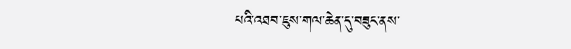པའི་འཐབ་ཇུས་གལ་ཆེན་དུ་བཟུང་ནས་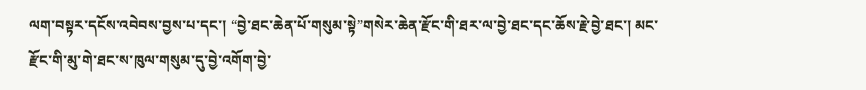ལག་བསྟར་དངོས་འབེབས་བྱས་པ་དང་། “བྱེ་ཐང་ཆེན་པོ་གསུམ་སྟེ”གསེར་ཆེན་རྫོང་གི་ཐར་ལ་བྱེ་ཐང་དང་ཆོས་རྗེ་བྱེ་ཐང་། མང་རྫོང་གི་མུ་གེ་ཐང་ས་ཁུལ་གསུམ་དུ་བྱེ་འགོག་བྱེ་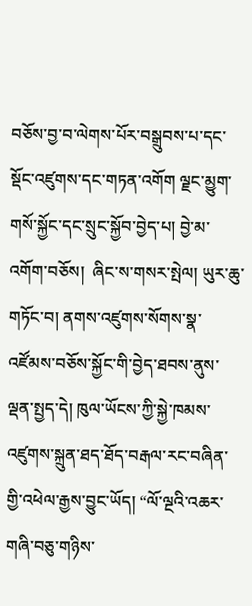བཅོས་བྱ་བ་ལེགས་པོར་བསྒྲུབས་པ་དང་སྡོང་འཛུགས་དང་གཏན་འགོག ལྗང་མྱུག་གསོ་སྐྱོང་དང་སྲུང་སྐྱོབ་བྱེད་པ། བྱེ་མ་འགོག་བཅོས།  ཞིང་ས་གསར་སྤེལ། ཡུར་ཆུ་གཏོང་བ། ནགས་འཛུགས་སོགས་སྣ་འཛོམས་བཅོས་སྐྱོང་གི་བྱེད་ཐབས་ནུས་ལྡན་སྤྱད་དེ། ཁུལ་ཡོངས་ཀྱི་སྐྱེ་ཁམས་འཛུགས་སྐྲུན་ཐད་ཐོད་བརྒལ་རང་བཞིན་གྱི་འཕེལ་རྒྱས་བྱུང་ཡོད། “ལོ་ལྔའི་འཆར་གཞི་བཅུ་གཉིས་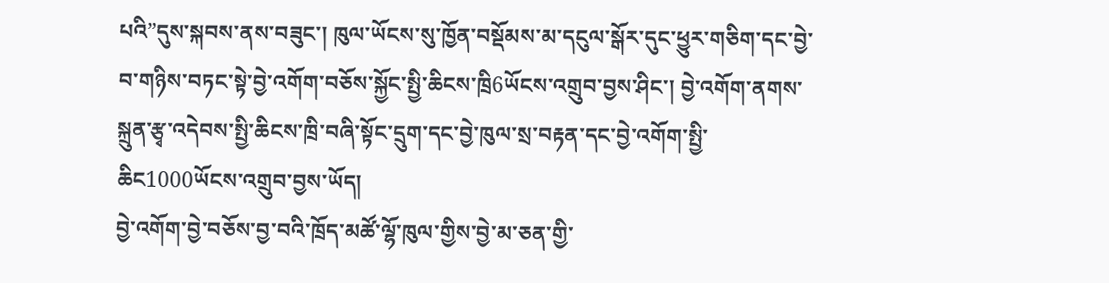པའི”དུས་སྐབས་ནས་བཟུང་། ཁུལ་ཡོངས་སུ་ཁྱོན་བསྡོམས་མ་དངུལ་སྒོར་དུང་ཕྱུར་གཅིག་དང་བྱེ་བ་གཉིས་བཏང་སྟེ་བྱེ་འགོག་བཅོས་སྐྱོང་སྤྱི་ཆིངས་ཁྲི6ཡོངས་འགྲུབ་བྱས་ཤིང་། བྱེ་འགོག་ནགས་སྐྲུན་རྩྭ་འདེབས་སྤྱི་ཆིངས་ཁྲི་བཞི་སྟོང་དྲུག་དང་བྱེ་ཁུལ་སྲ་བརྟན་དང་བྱེ་འགོག་སྤྱི་ཆིང1000ཡོངས་འགྲུབ་བྱས་ཡོད།
བྱེ་འགོག་བྱེ་བཅོས་བྱ་བའི་ཁྲོད་མཚོ་ལྷོ་ཁུལ་གྱིས་བྱེ་མ་ཅན་གྱི་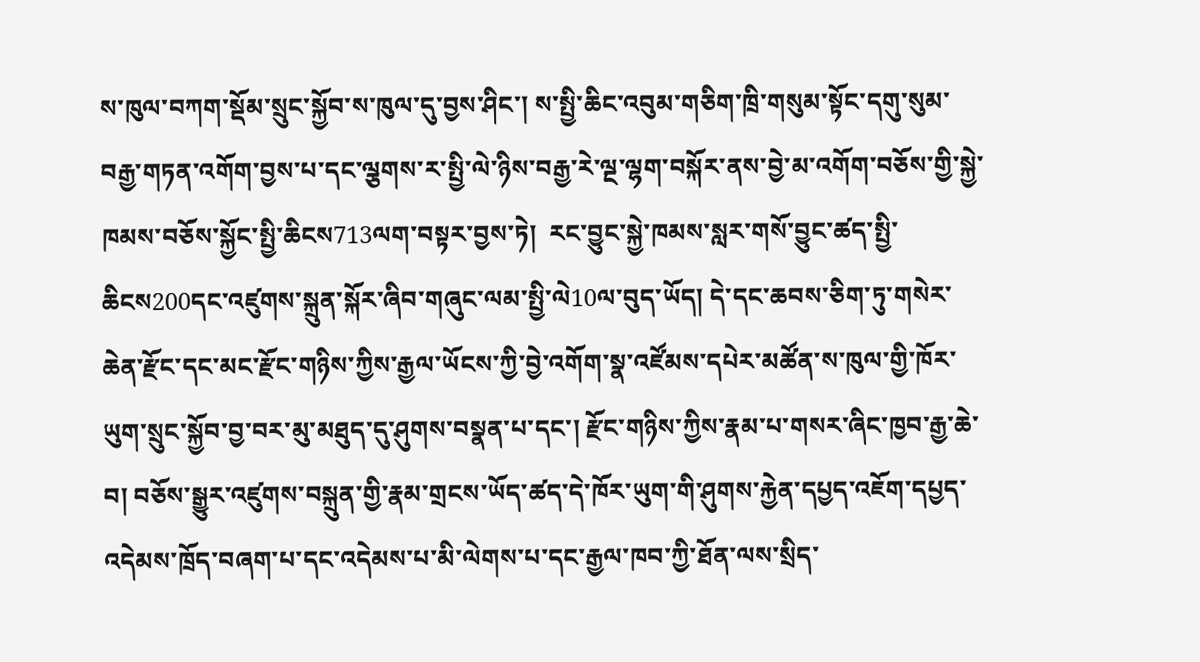ས་ཁུལ་བཀག་སྡོམ་སྲུང་སྐྱོབ་ས་ཁུལ་དུ་བྱས་ཤིང་། ས་སྤྱི་ཆིང་འབུམ་གཅིག་ཁྲི་གསུམ་སྟོང་དགུ་སུམ་བརྒྱ་གཏན་འགོག་བྱས་པ་དང་ལྕགས་ར་སྤྱི་ལེ་ཉིས་བརྒྱ་རེ་ལྔ་ལྷག་བསྐོར་ནས་བྱེ་མ་འགོག་བཅོས་གྱི་སྐྱེ་ཁམས་བཅོས་སྐྱོང་སྤྱི་ཆིངས713ལག་བསྟར་བྱས་ཏེ།  རང་བྱུང་སྐྱེ་ཁམས་སླར་གསོ་བྱུང་ཚད་སྤྱི་ཆིངས200དང་འཛུགས་སྐྲུན་སྐོར་ཞིབ་གཞུང་ལམ་སྤྱི་ལེ10ལ་བུད་ཡོད། དེ་དང་ཆབས་ཅིག་ཏུ་གསེར་ཆེན་རྫོང་དང་མང་རྫོང་གཉིས་ཀྱིས་རྒྱལ་ཡོངས་ཀྱི་བྱེ་འགོག་སྣ་འཛོམས་དཔེར་མཚོན་ས་ཁུལ་གྱི་ཁོར་ཡུག་སྲུང་སྐྱོབ་བྱ་བར་མུ་མཐུད་དུ་ཤུགས་བསྣན་པ་དང་། རྫོང་གཉིས་ཀྱིས་རྣམ་པ་གསར་ཞིང་ཁྱབ་རྒྱ་ཆེ་བ། བཅོས་སྒྱུར་འཛུགས་བསྐྲུན་གྱི་རྣམ་གྲངས་ཡོད་ཚད་དེ་ཁོར་ཡུག་གི་ཤུགས་རྐྱེན་དཔྱད་འཇོག་དཔྱད་འདེམས་ཁྲོད་བཞག་པ་དང་འདེམས་པ་མི་ལེགས་པ་དང་རྒྱལ་ཁབ་ཀྱི་ཐོན་ལས་སྲིད་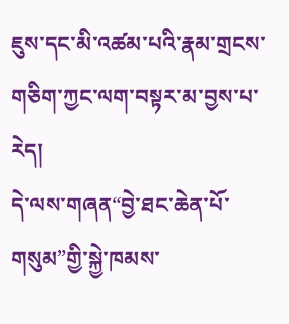ཇུས་དང་མི་འཚམ་པའི་རྣམ་གྲངས་གཅིག་ཀྱང་ལག་བསྟར་མ་བྱས་པ་རེད།
དེ་ལས་གཞན“བྱེ་ཐང་ཆེན་པོ་གསུམ”གྱི་སྐྱེ་ཁམས་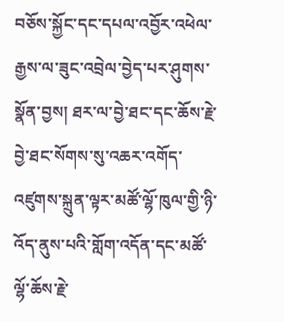བཅོས་སྐྱོང་དང་དཔལ་འབྱོར་འཕེལ་རྒྱས་ལ་ཟུང་འབྲེལ་བྱེད་པར་ཤུགས་སྣོན་བྱས། ཐར་ལ་བྱེ་ཐང་དང་ཆོས་རྗེ་བྱེ་ཐང་སོགས་སུ་འཆར་འགོད་འཛུགས་སྐྲུན་ལྟར་མཚོ་ལྷོ་ཁུལ་གྱི་ཉི་འོད་ནུས་པའི་གློག་འདོན་དང་མཚོ་ལྷོ་ཆོས་རྗེ་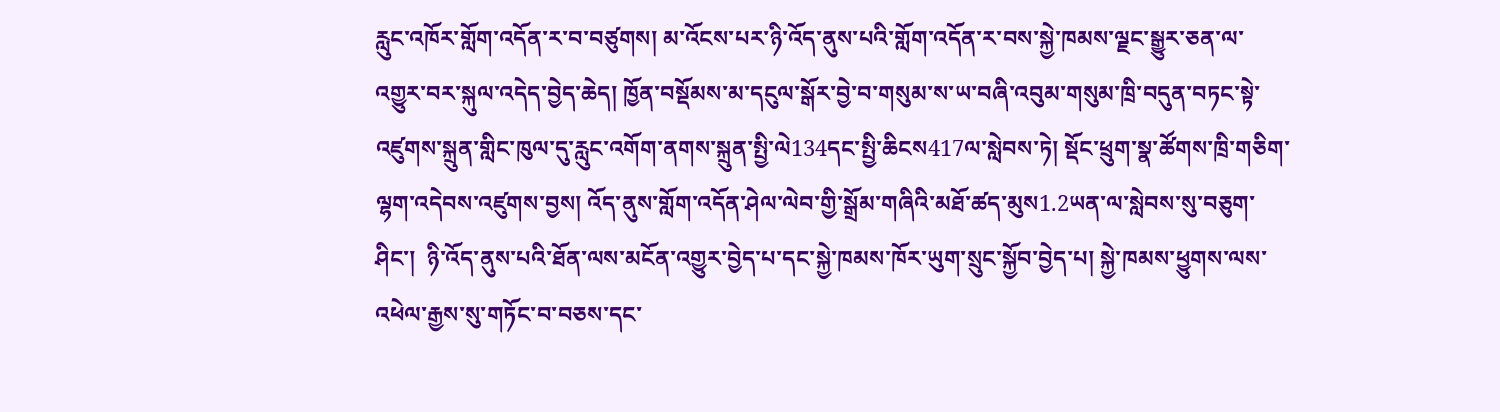རླུང་འཁོར་གློག་འདོན་ར་བ་བཙུགས། མ་འོངས་པར་ཉི་འོད་ནུས་པའི་གློག་འདོན་ར་བས་སྐྱེ་ཁམས་ལྗང་སྒྱུར་ཅན་ལ་འགྱུར་བར་སྐུལ་འདེད་བྱེད་ཆེད། ཁྱོན་བསྡོམས་མ་དངུལ་སྒོར་བྱེ་བ་གསུམ་ས་ཡ་བཞི་འབུམ་གསུམ་ཁྲི་བདུན་བཏང་སྟེ་འཛུགས་སྐྲུན་གླིང་ཁུལ་དུ་རླུང་འགོག་ནགས་སྐྲུན་སྤྱི་ལེ134དང་སྤྱི་ཆིངས417ལ་སླེབས་ཏེ། སྡོང་ཕྲུག་སྣ་ཚོགས་ཁྲི་གཅིག་ལྷག་འདེབས་འཛུགས་བྱས། འོད་ནུས་གློག་འདོན་ཤེལ་ལེབ་གྱི་སྒྲོམ་གཞིའི་མཐོ་ཚད་མུས1.2ཡན་ལ་སླེབས་སུ་བཅུག་ཤིང་།  ཉི་འོད་ནུས་པའི་ཐོན་ལས་མངོན་འགྱུར་བྱེད་པ་དང་སྐྱེ་ཁམས་ཁོར་ཡུག་སྲུང་སྐྱོབ་བྱེད་པ། སྐྱེ་ཁམས་ཕྱུགས་ལས་འཕེལ་རྒྱས་སུ་གཏོང་བ་བཅས་དང་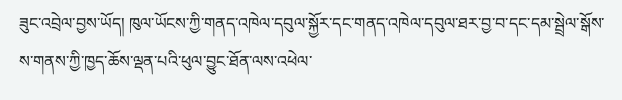ཟུང་འབྲེལ་བྱས་ཡོད། ཁུལ་ཡོངས་ཀྱི་གནད་འཁེལ་དབུལ་སྐྱོར་དང་གནད་འཁེལ་དབུལ་ཐར་བྱ་བ་དང་དམ་སྦྲེལ་སྒོས་ས་གནས་ཀྱི་ཁྱད་ཆོས་ལྡན་པའི་ཕུལ་བྱུང་ཐོན་ལས་འཕེལ་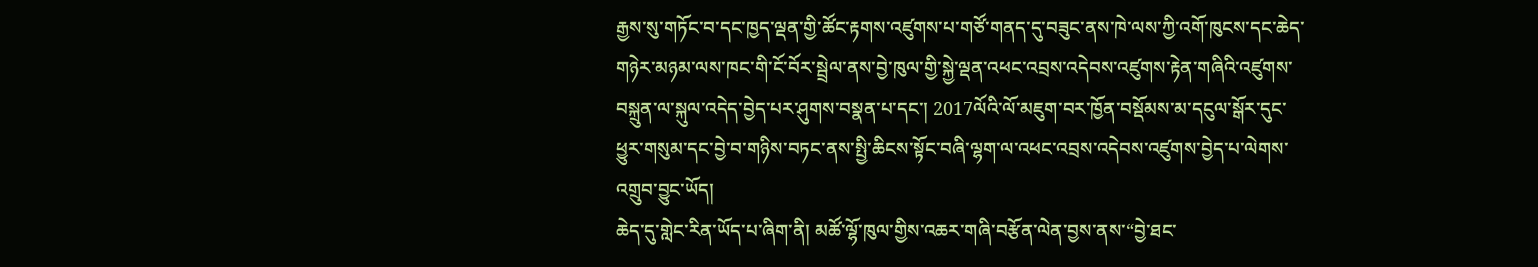རྒྱས་སུ་གཏོང་བ་དང་ཁྱད་ལྡན་གྱི་ཚོང་རྟགས་འཛུགས་པ་གཙོ་གནད་དུ་བཟུང་ནས་ཁེ་ལས་ཀྱི་འགོ་ཁུངས་དང་ཆེད་གཉེར་མཉམ་ལས་ཁང་གི་ངོ་བོར་སྦྲེལ་ནས་བྱེ་ཁུལ་གྱི་སྐྱེ་ལྡན་འཕང་འབྲས་འདེབས་འཛུགས་རྟེན་གཞིའི་འཛུགས་བསྐྲུན་ལ་སྐུལ་འདེད་བྱེད་པར་ཤུགས་བསྣན་པ་དང་། 2017ལོའི་ལོ་མཇུག་བར་ཁྱོན་བསྡོམས་མ་དངུལ་སྒོར་དུང་ཕྱུར་གསུམ་དང་བྱེ་བ་གཉིས་བཏང་ནས་སྤྱི་ཆིངས་སྟོང་བཞི་ལྷག་ལ་འཕང་འབྲས་འདེབས་འཛུགས་བྱེད་པ་ལེགས་འགྲུབ་བྱུང་ཡོད།
ཆེད་དུ་གླེང་རིན་ཡོད་པ་ཞིག་ནི། མཚོ་ལྷོ་ཁུལ་གྱིས་འཆར་གཞི་བརྩོན་ལེན་བྱས་ནས་“བྱེ་ཐང་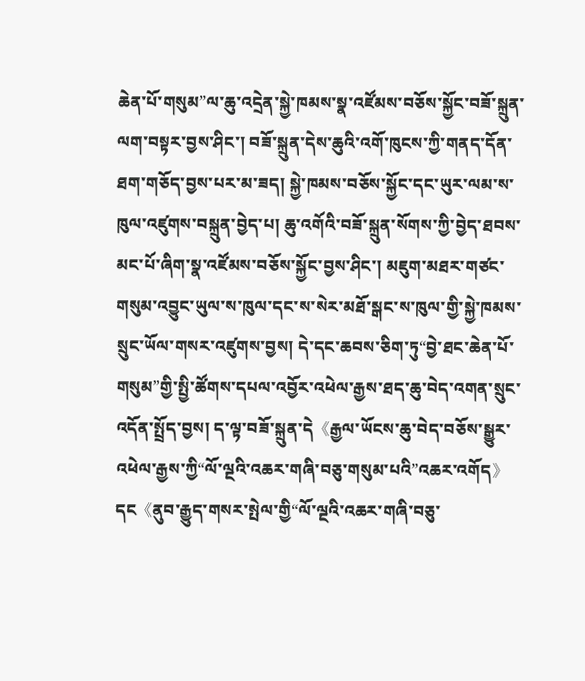ཆེན་པོ་གསུམ”ལ་ཆུ་འདྲེན་སྐྱེ་ཁམས་སྣ་འཛོམས་བཅོས་སྐྱོང་བཟོ་སྐྲུན་ལག་བསྟར་བྱས་ཤིང་། བཟོ་སྐྲུན་དེས་ཆུའི་འགོ་ཁུངས་ཀྱི་གནད་དོན་ཐག་གཅོད་བྱས་པར་མ་ཟད། སྐྱེ་ཁམས་བཅོས་སྐྱོང་དང་ཡུར་ལམ་ས་ཁུལ་འཛུགས་བསྐྲུན་བྱེད་པ། ཆུ་འགོའི་བཟོ་སྐྲུན་སོགས་ཀྱི་བྱེད་ཐབས་མང་པོ་ཞིག་སྣ་འཛོམས་བཅོས་སྐྱོང་བྱས་ཤིང་། མཇུག་མཐར་གཙང་གསུམ་འབྱུང་ཡུལ་ས་ཁུལ་དང་ས་སེར་མཐོ་སྒང་ས་ཁུལ་གྱི་སྐྱེ་ཁམས་སྲུང་ཡོལ་གསར་འཛུགས་བྱས། དེ་དང་ཆབས་ཅིག་ཏུ“བྱེ་ཐང་ཆེན་པོ་གསུམ”གྱི་སྤྱི་ཚོགས་དཔལ་འབྱོར་འཕེལ་རྒྱས་ཐད་ཆུ་བེད་འགན་སྲུང་འདོན་སྤྲོད་བྱས། ད་ལྟ་བཟོ་སྐྲུན་དེ《རྒྱལ་ཡོངས་ཆུ་བེད་བཅོས་སྒྱུར་འཕེལ་རྒྱས་ཀྱི“ལོ་ལྔའི་འཆར་གཞི་བཅུ་གསུམ་པའི”འཆར་འགོད》དང《ནུབ་རྒྱུད་གསར་སྤེལ་གྱི“ལོ་ལྔའི་འཆར་གཞི་བཅུ་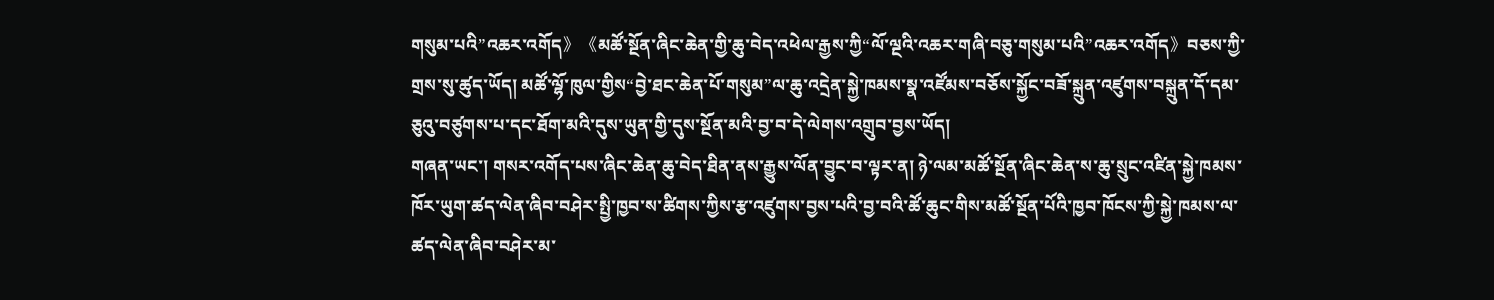གསུམ་པའི”འཆར་འགོད》《མཚོ་སྔོན་ཞིང་ཆེན་གྱི་ཆུ་བེད་འཕེལ་རྒྱས་ཀྱི“ལོ་ལྔའི་འཆར་གཞི་བཅུ་གསུམ་པའི”འཆར་འགོད》བཅས་ཀྱི་གྲས་སུ་ཚུད་ཡོད། མཚོ་ལྷོ་ཁུལ་གྱིས“བྱེ་ཐང་ཆེན་པོ་གསུམ”ལ་ཆུ་འདྲེན་སྐྱེ་ཁམས་སྣ་འཛོམས་བཅོས་སྐྱོང་བཟོ་སྐྲུན་འཛུགས་བསྐྲུན་དོ་དམ་ཅུའུ་བཙུགས་པ་དང་ཐོག་མའི་དུས་ཡུན་གྱི་དུས་སྔོན་མའི་བྱ་བ་དེ་ལེགས་འགྲུབ་བྱས་ཡོད།
གཞན་ཡང་། གསར་འགོད་པས་ཞིང་ཆེན་ཆུ་བེད་ཐིན་ནས་རྒྱུས་ལོན་བྱུང་བ་ལྟར་ན། ཉེ་ལམ་མཚོ་སྔོན་ཞིང་ཆེན་ས་ཆུ་སྲུང་འཛིན་སྐྱེ་ཁམས་ཁོར་ཡུག་ཚད་ལེན་ཞིབ་བཤེར་སྤྱི་ཁྱབ་ས་ཚིགས་ཀྱིས་རྩ་འཛུགས་བྱས་པའི་བྱ་བའི་ཚོ་ཆུང་གིས་མཚོ་སྔོན་པོའི་ཁྱབ་ཁོངས་ཀྱི་སྐྱེ་ཁམས་ལ་ཚད་ལེན་ཞིབ་བཤེར་མ་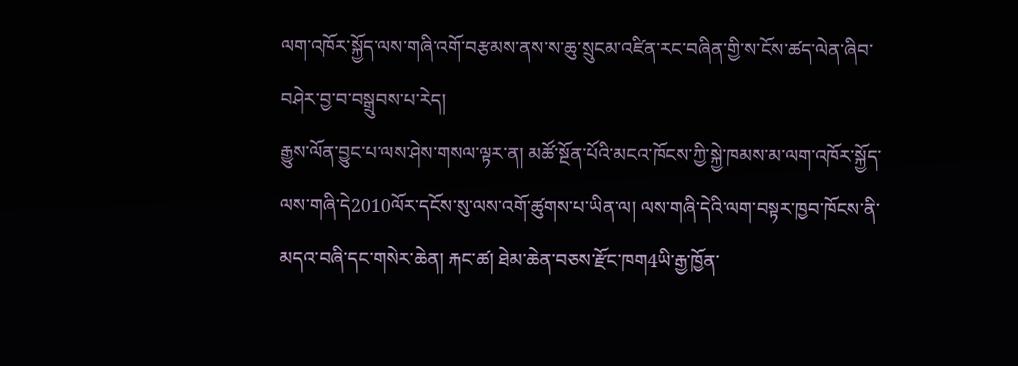ལག་འཁོར་སྐྱོད་ལས་གཞི་འགོ་བརྩམས་ནས་ས་ཆུ་སྲུངམ་འཛིན་རང་བཞིན་གྱི་ས་ངོས་ཚད་ལེན་ཞིབ་བཤེར་བྱ་བ་བསྒྲུབས་པ་རེད།
རྒྱུས་ལོན་བྱུང་པ་ལས་ཤེས་གསལ་ལྟར་ན། མཚོ་སྔོན་པོའི་མངའ་ཁོངས་ཀྱི་སྐྱེ་ཁམས་མ་ལག་འཁོར་སྐྱོད་ལས་གཞི་དེ2010ལོར་དངོས་སུ་ལས་འགོ་ཚུགས་པ་ཡིན་ལ། ལས་གཞི་དེའི་ལག་བསྟར་ཁྱབ་ཁོངས་ནི་མདའ་བཞི་དང་གསེར་ཆེན། རྐང་ཚ། ཐེམ་ཆེན་བཅས་རྫོང་ཁག4ཡི་རྒྱ་ཁྱོན་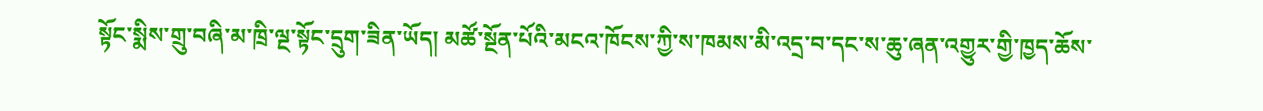སྟོང་སྨིས་གྲུ་བཞི་མ་ཁྲི་ལྔ་སྟོང་དྲུག་ཟིན་ཡོད། མཚོ་སྔོན་པོའི་མངའ་ཁོངས་ཀྱི་ས་ཁམས་མི་འདྲ་བ་དང་ས་ཆུ་ཞན་འགྱུར་གྱི་ཁྱད་ཆོས་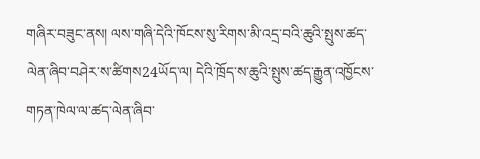གཞིར་བཟུང་ནས། ལས་གཞི་དེའི་ཁོངས་སུ་རིགས་མི་འདྲ་བའི་ཆུའི་སྤུས་ཚད་ལེན་ཞིབ་བཤེར་ས་ཚིགས24ཡོད་ལ། དེའི་ཁྲོད་ས་ཆུའི་སྤུས་ཚད་རྒྱུན་འཁྱོངས་གཏན་ཁེལ་ལ་ཚད་ལེན་ཞིབ་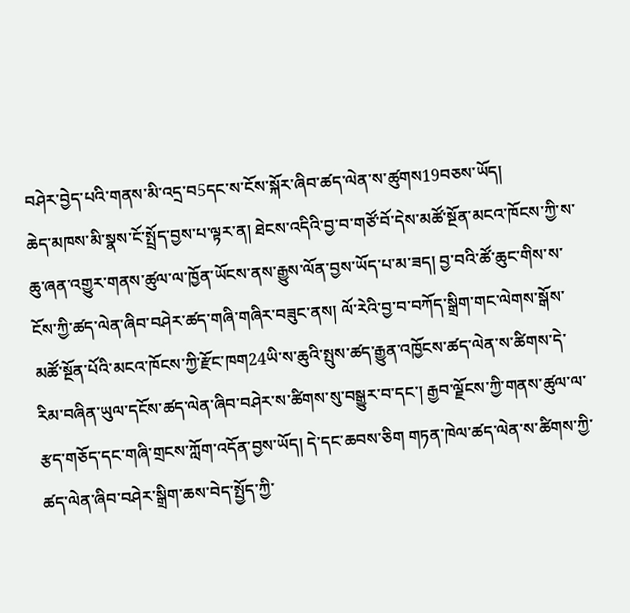བཤེར་བྱེད་པའི་གནས་མི་འདྲ་བ5དང་ས་ངོས་སྐོར་ཞིབ་ཚད་ལེན་ས་ཚུགས19བཅས་ཡོད།
ཆེད་མཁས་མི་སྣས་ངོ་སྤྲོད་བྱས་པ་ལྟར་ན། ཐེངས་འདིའི་བྱ་བ་གཙོ་བོ་དེས་མཚོ་སྔོན་མངའ་ཁོངས་ཀྱི་ས་ཆུ་ཞན་འགྱུར་གནས་ཚུལ་ལ་ཁྱོན་ཡོངས་ནས་རྒྱུས་ལོན་བྱས་ཡོད་པ་མ་ཟད། བྱ་བའི་ཚོ་ཆུང་གིས་ས་ངོས་ཀྱི་ཚད་ལེན་ཞིབ་བཤེར་ཚད་གཞི་གཞིར་བཟུང་ནས། ལོ་རེའི་བྱ་བ་བཀོད་སྒྲིག་གང་ལེགས་སྒོས་མཚོ་སྔོན་པོའི་མངའ་ཁོངས་ཀྱི་རྫོང་ཁག24ཡི་ས་ཆུའི་སྤུས་ཚད་རྒྱུན་འཁྱོངས་ཚད་ལེན་ས་ཚིགས་དེ་རིམ་བཞིན་ཡུལ་དངོས་ཚད་ལེན་ཞིབ་བཤེར་ས་ཚིགས་སུ་བསྒྱུར་བ་དང་། རྒྱབ་ལྗོངས་ཀྱི་གནས་ཚུལ་ལ་རྩད་གཅོད་དང་གཞི་གྲངས་ཀློག་འདོན་བྱས་ཡོད། དེ་དང་ཆབས་ཅིག གཏན་ཁེལ་ཚད་ལེན་ས་ཚིགས་ཀྱི་ཚད་ལེན་ཞིབ་བཤེར་སྒྲིག་ཆས་བེད་སྤྱོད་ཀྱི་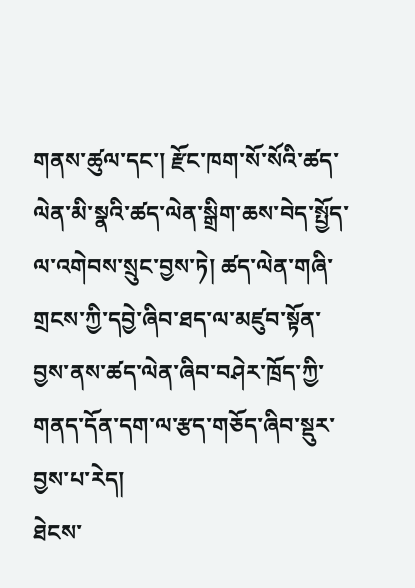གནས་ཚུལ་དང་། རྫོང་ཁག་སོ་སོའི་ཚད་ལེན་མི་སྣའི་ཚད་ལེན་སྒྲིག་ཆས་བེད་སྤྱོད་ལ་འགེབས་སྲུང་བྱས་ཏེ། ཚད་ལེན་གཞི་གྲངས་ཀྱི་དབྱེ་ཞིབ་ཐད་ལ་མཛུབ་སྟོན་བྱས་ནས་ཚད་ལེན་ཞིབ་བཤེར་ཁྲོད་ཀྱི་གནད་དོན་དག་ལ་རྩད་གཅོད་ཞིབ་སྡུར་བྱས་པ་རེད།
ཐེངས་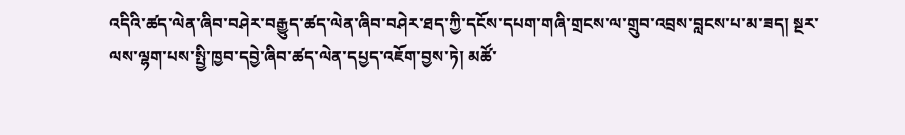འདིའི་ཚད་ལེན་ཞིབ་བཤེར་བརྒྱུད་ཚད་ལེན་ཞིབ་བཤེར་ཐད་ཀྱི་དངོས་དཔག་གཞི་གྲངས་ལ་གྲུབ་འབྲས་བླངས་པ་མ་ཟད། སྔར་ལས་ལྷག་པས་སྤྱི་ཁྱབ་དབྱེ་ཞིབ་ཚད་ལེན་དཔྱད་འཇོག་བྱས་ཏེ། མཚོ་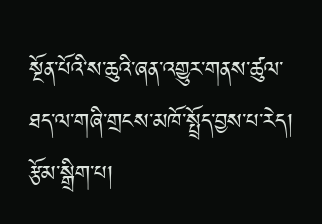སྔོན་པོའི་ས་ཆུའི་ཞན་འགྱུར་གནས་ཚུལ་ཐད་ལ་གཞི་གྲངས་མཁོ་སྤྲོད་བྱས་པ་རེད།
རྩོམ་སྒྲིག་པ།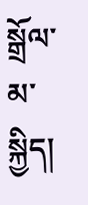སྒྲོལ་མ་སྐྱིད།